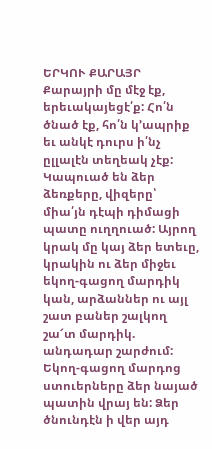ԵՐԿՈՒ ՔԱՐԱՅՐ
Քարայրի մը մէջ էք, երեւակայեցէ՛ք: Հո՛ն ծնած էք, հո՛ն կ՚ապրիք եւ անկէ դուրս ի՛նչ ըլլալէն տեղեակ չէք: Կապուած են ձեր ձեռքերը, վիզերը՝ միա՛յն դէպի դիմացի պատը ուղղուած: Այրող կրակ մը կայ ձեր ետեւը, կրակին ու ձեր միջեւ եկող-գացող մարդիկ կան, արձաններ ու այլ շատ բաներ շալկող շա՜տ մարդիկ. անդադար շարժում: Եկող-գացող մարդոց ստուերները ձեր նայած պատին վրայ են: Ձեր ծնունդէն ի վեր այդ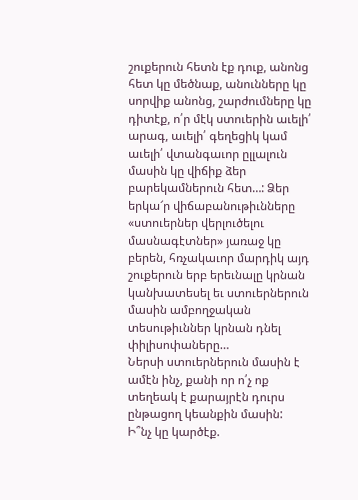շուքերուն հետն էք դուք, անոնց հետ կը մեծնաք, անունները կը սորվիք անոնց, շարժումները կը դիտէք, ո՛ր մէկ ստուերին աւելի՛ արագ, աւելի՛ գեղեցիկ կամ աւելի՛ վտանգաւոր ըլլալուն մասին կը վիճիք ձեր բարեկամներուն հետ…: Ձեր երկա՜ր վիճաբանութիւնները «ստուերներ վերլուծելու մասնագէտներ» յառաջ կը բերեն, հռչակաւոր մարդիկ այդ շուքերուն երբ երեւնալը կրնան կանխատեսել եւ ստուերներուն մասին ամբողջական տեսութիւններ կրնան դնել փիլիսոփաները…
Ներսի ստուերներուն մասին է ամէն ինչ, քանի որ ո՛չ ոք տեղեակ է քարայրէն դուրս ընթացող կեանքին մասին:
Ի՞նչ կը կարծէք.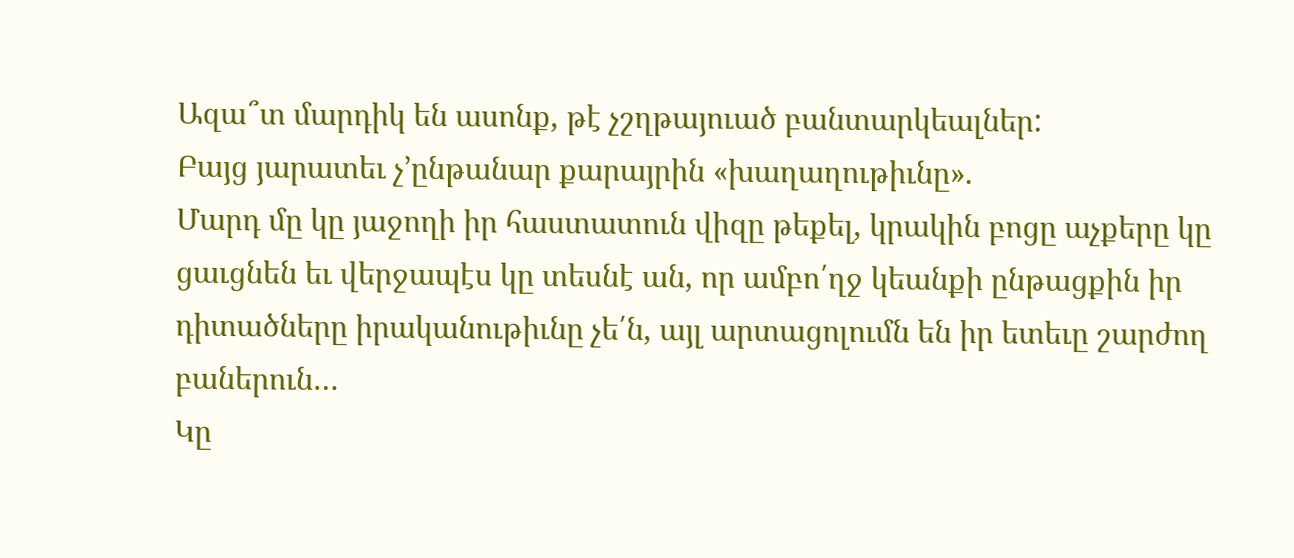Ազա՞տ մարդիկ են ասոնք, թէ չշղթայուած բանտարկեալներ:
Բայց յարատեւ չ՚ընթանար քարայրին «խաղաղութիւնը».
Մարդ մը կը յաջողի իր հաստատուն վիզը թեքել, կրակին բոցը աչքերը կը ցաւցնեն եւ վերջապէս կը տեսնէ ան, որ ամբո՛ղջ կեանքի ընթացքին իր դիտածները իրականութիւնը չե՛ն, այլ արտացոլումն են իր ետեւը շարժող բաներուն…
Կը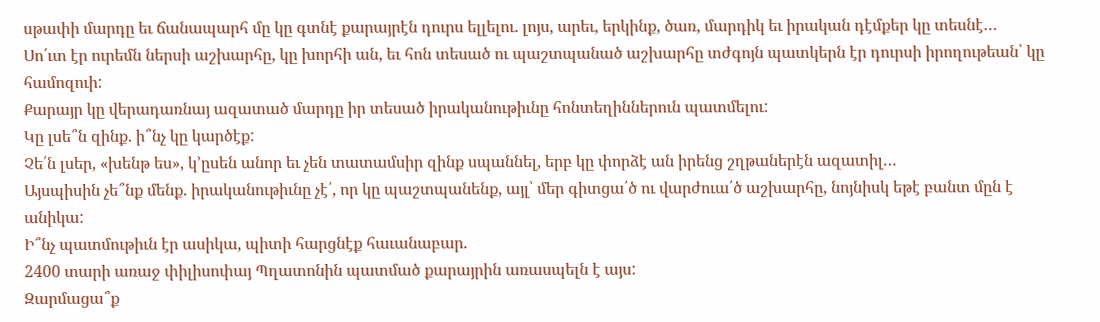սթափի մարդը եւ ճանապարհ մը կը գտնէ քարայրէն դուրս ելլելու. լոյս, արեւ, երկինք, ծառ, մարդիկ եւ իրական դէմքեր կը տեսնէ…
Սո՛ւտ էր ուրեմն ներսի աշխարհը, կը խորհի ան, եւ հոն տեսած ու պաշտպանած աշխարհը տժգոյն պատկերն էր դուրսի իրողութեան՝ կը համոզուի:
Քարայր կը վերադառնայ ազատած մարդը իր տեսած իրականութիւնը հոնտեղիններուն պատմելու:
Կը լսե՞ն զինք. ի՞նչ կը կարծէք:
Չե՛ն լսեր, «խենթ ես», կ՚ըսեն անոր եւ չեն տատամսիր զինք սպաննել, երբ կը փորձէ ան իրենց շղթաներէն ազատիլ…
Այսպիսին չե՞նք մենք. իրականութիւնը չէ՛, որ կը պաշտպանենք, այլ՝ մեր գիտցա՛ծ ու վարժուա՛ծ աշխարհը, նոյնիսկ եթէ բանտ մըն է անիկա:
Ի՞նչ պատմութիւն էր ասիկա, պիտի հարցնէք հաւանաբար.
2400 տարի առաջ փիլիսոփայ Պղատոնին պատմած քարայրին առասպելն է այս:
Զարմացա՞ք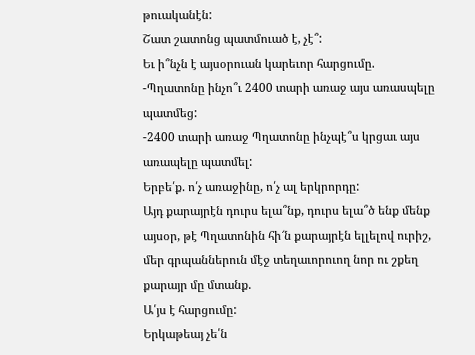թուականէն:
Շատ շատոնց պատմուած է, չէ՞:
Եւ ի՞նչն է այսօրուան կարեւոր հարցումը.
-Պղատոնը ինչո՞ւ 2400 տարի առաջ այս առասպելը պատմեց:
-2400 տարի առաջ Պղատոնը ինչպէ՞ս կրցաւ այս առապելը պատմել:
Երբե՛ք. ո՛չ առաջինը, ո՛չ ալ երկրորդը:
Այդ քարայրէն դուրս ելա՞նք, դուրս ելա՞ծ ենք մենք այսօր, թէ Պղատոնին հի՜ն քարայրէն ելլելով ուրիշ, մեր գրպաններուն մէջ տեղաւորուող նոր ու շքեղ քարայր մը մտանք.
Ա՛յս է հարցումը:
Երկաթեայ չե՛ն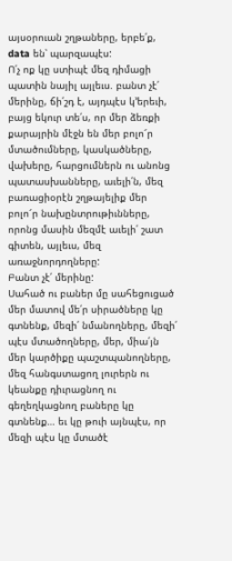այսօրուան շղթաները, երբե՛ք, data են՝ պարզապէս:
Ո՛չ ոք կը ստիպէ մեզ դիմացի պատին նայիլ այլեւս. բանտ չէ՛ մերինը, ճի՛շդ է, այդպէս կ՚երեւի, բայց եկուր տե՛ս, որ մեր ձեռքի քարայրին մէջն են մեր բոլո՜ր մտածումները, կասկածները, վախերը, հարցումներն ու անոնց պատասխանները, աւելի՛ն, մեզ բառացիօրէն շղթայելիք մեր բոլո՜ր նախընտրութիւնները, որոնց մասին մեզմէ աւելի՛ շատ գիտեն, այլեւս, մեզ առաջնորդողները:
Բանտ չէ՛ մերինը:
Սահած ու բաներ մը սահեցուցած մեր մատով մե՛ր սիրածները կը գտնենք, մեզի՛ նմանողները, մեզի՛ պէս մտածողները, մեր, միա՛յն մեր կարծիքը պաշտպանողները, մեզ հանգստացող լուրերն ու կեանքը դիւրացնող ու գեղեղկացնող բաները կը գտնենք… եւ կը թուի այնպէս, որ մեզի պէս կը մտածէ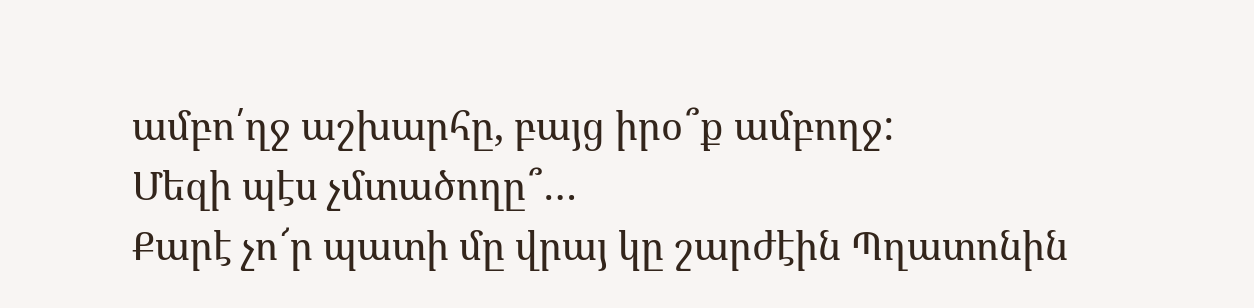ամբո՛ղջ աշխարհը, բայց իրօ՞ք ամբողջ:
Մեզի պէս չմտածողը՞…
Քարէ չո՜ր պատի մը վրայ կը շարժէին Պղատոնին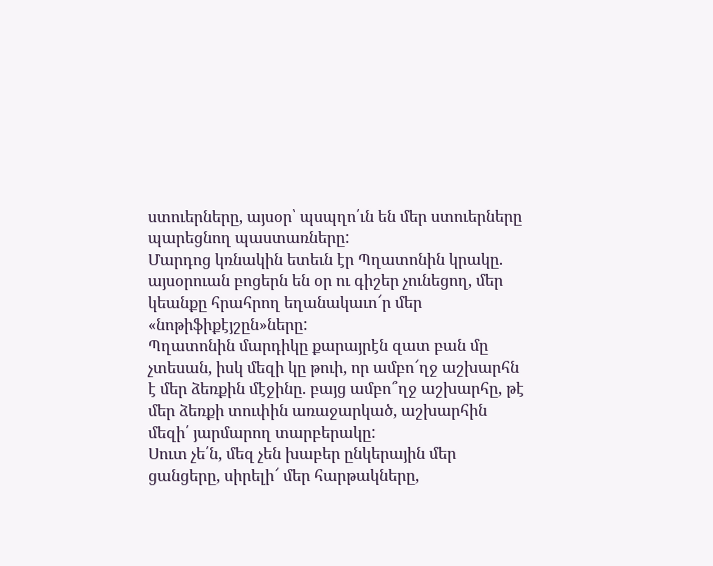ստուերները, այսօր՝ պսպղո՛ւն են մեր ստուերները պարեցնող պաստառները:
Մարդոց կռնակին ետեւն էր Պղատոնին կրակը. այսօրուան բոցերն են օր ու գիշեր չունեցող, մեր կեանքը հրահրող եղանակաւո՜ր մեր «նոթիֆիքէյշըն»ները:
Պղատոնին մարդիկը քարայրէն զատ բան մը չտեսան, իսկ մեզի կը թուի, որ ամբո՜ղջ աշխարհն է մեր ձեռքին մէջինը. բայց ամբո՞ղջ աշխարհը, թէ մեր ձեռքի տուփին առաջարկած, աշխարհին մեզի՛ յարմարող տարբերակը:
Սուտ չե՛ն, մեզ չեն խաբեր ընկերային մեր ցանցերը, սիրելի՜ մեր հարթակները,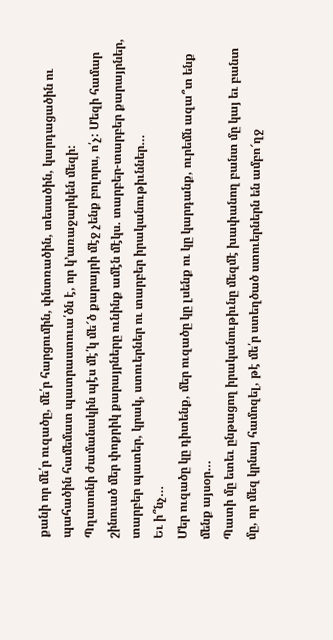քանի որ մե՛ր ուզածը, մե՛ր հարցումին, փնտռածին, տեսածին, կարդացածին ու պահածին համեմատ պատրաստուա՛ծն է, որ կ՚առաջարկեն մեզի:
Պղատոնի ժամանակին պէս մէ՛կ մե՜ծ քարայրի մէջ չենք բոլորս, ո՛չ: Մեզի համար շինուած մեր փոքրիկ քարայրները ունինք ամէն մէկս. տարբեր-տարբեր քարայրներ, տարբեր պատեր, կրակ, ստուերներ ու տարբեր իրականութիւններ…
Եւ ի՞նչ…
Մեր ուզածը կը դիտենք, մեր ուզածը կը լսենք ու կը կարդանք, ուրեմն ազա՞տ ենք մենք այսօր…
Պատի մը ետեւ ընթացող իրականութիւնը մեզմէ խափանող բանտ մը կայ եւ բանտ մը, որ մեզ կրնայ համոզել, թէ մե՛ր ստեղծած ստուերներն են ամբո՜ղջ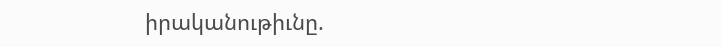իրականութիւնը.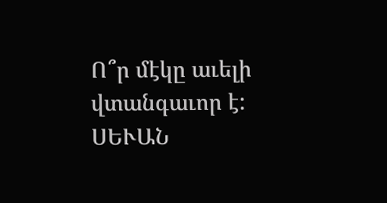Ո՞ր մէկը աւելի վտանգաւոր է:
ՍԵՒԱՆ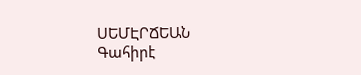ՍԵՄԷՐՃԵԱՆ
Գահիրէ